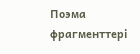Поэма фрагменттері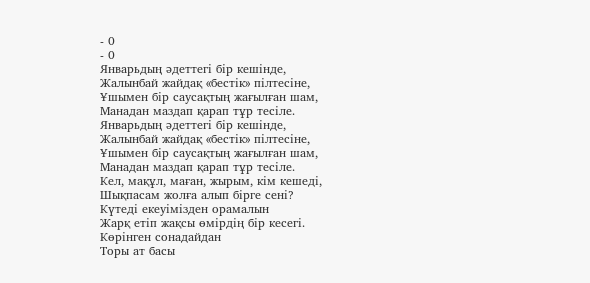- 0
- 0
Январьдың әдеттегі бір кешінде,
Жалынбай жайдақ «бестік» пілтесіне,
Ұшымен бір саусақтың жағылған шам,
Манадан маздап қарап тұр тесіле.
Январьдың әдеттегі бір кешінде,
Жалынбай жайдақ «бестік» пілтесіне,
Ұшымен бір саусақтың жағылған шам,
Манадан маздап қарап тұр тесіле.
Кел, мақұл, маған, жырым, кім кешеді,
Шықпасам жолға алып бірге сені?
Күтеді екеуімізден орамалын
Жарқ етіп жақсы өмірдің бір кесегі.
Көрінген сонадайдан
Торы ат басы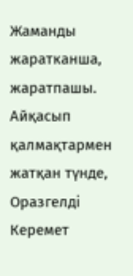Жаманды жаратканша, жаратпашы.
Айқасып қалмақтармен жатқан түнде,
Оразгелді
Керемет